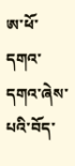ཨ་ཕོ་དགའ་དགའ་ཞེས་པའི་བོད་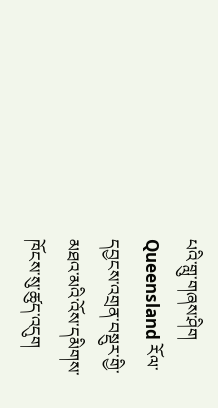པའི་གླུ་གཞས་ཤིག Queensland རོལ་དབྱངས་འགྲན་བསྡུར་གྱི་མཐའ་མའི་འོས་དམིགས་ཁོངས་སུ་ཚུད་འདུག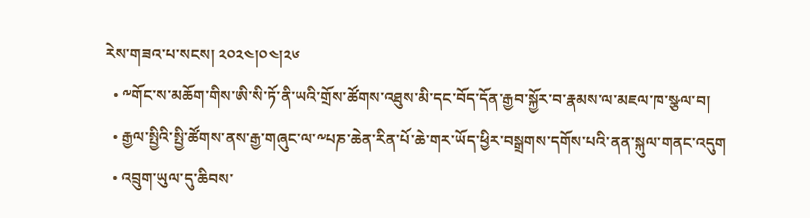རེས་གཟའ་པ་སངས། ༢༠༢༤།༠༤།༢༦
  • ༸གོང་ས་མཆོག་གིས་ཨི་སི་ཏོ་ནི་ཡའི་གྲོས་ཚོགས་འཐུས་མི་དང་བོད་དོན་རྒྱབ་སྐྱོར་བ་རྣམས་ལ་མཇལ་ཁ་སྩལ་བ།
  • རྒྱལ་སྤྱིའི་སྤྱི་ཚོགས་ནས་རྒྱ་གཞུང་ལ་༸པཎ་ཆེན་རིན་པོ་ཆེ་གར་ཡོད་ཕྱིར་བསྒྲགས་དགོས་པའི་ནན་སྐུལ་གནང་འདུག
  • འབྲུག་ཡུལ་དུ་ཆིབས་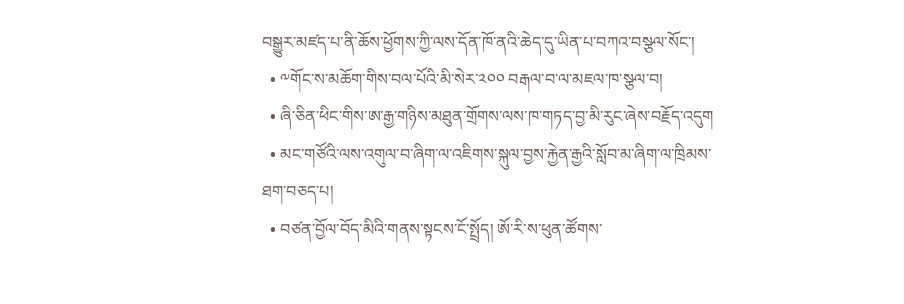བསྒྱུར་མཛད་པ་ནི་ཆོས་ཕྱོགས་ཀྱི་ལས་དོན་ཁོ་ནའི་ཆེད་དུ་ཡིན་པ་བཀའ་བསྩལ་སོང་།
  • ༸གོང་ས་མཆོག་གིས་བལ་པོའི་མི་སེར་༢༠༠ བརྒལ་བ་ལ་མཇལ་ཁ་སྩལ་བ།
  • ཞི་ཅིན་ཕིང་གིས་ཨ་རྒྱ་གཉིས་མཐུན་གྲོགས་ལས་ཁ་གཏད་བྱ་མི་རུང་ཞེས་བརྗོད་འདུག
  • མང་གཙོའི་ལས་འགུལ་བ་ཞིག་ལ་འཇིགས་སྐུལ་བྱས་རྐྱེན་རྒྱའི་སློབ་མ་ཞིག་ལ་ཁྲིམས་ཐག་བཅད་པ།
  • བཙན་བྱོལ་བོད་མིའི་གནས་སྟངས་ངོ་སྤྲོད། ཨོ་རི་ས་ཕུན་ཚོགས་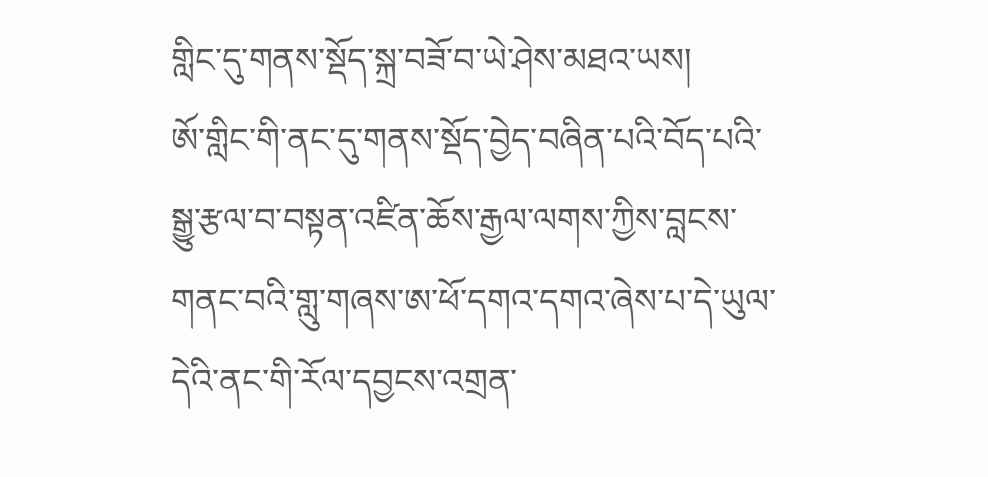གླིང་དུ་གནས་སྡོད་སྐྲ་བཟོ་བ་ཡེ་ཤེས་མཐའ་ཡས།
ཨོ་གླིང་གི་ནང་དུ་གནས་སྡོད་བྱེད་བཞིན་པའི་བོད་པའི་སྒྱུ་རྩལ་བ་བསྟན་འཛིན་ཆོས་རྒྱལ་ལགས་ཀྱིས་བླངས་གནང་བའི་གླུ་གཞས་ཨ་ཕོ་དགའ་དགའ་ཞེས་པ་དེ་ཡུལ་དེའི་ནང་གི་རོལ་དབྱངས་འགྲན་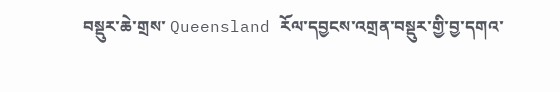བསྡུར་ཆེ་གྲས་ Queensland རོལ་དབྱངས་འགྲན་བསྡུར་གྱི་བྱ་དགའ་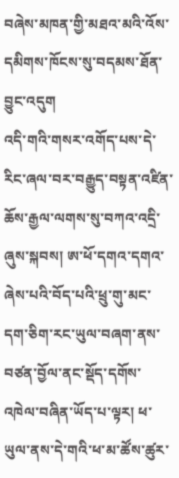བཞེས་མཁན་གྱི་མཐའ་མའི་འོས་དམིགས་ཁོངས་སུ་བདམས་ཐོན་བྱུང་འདུག
འདི་གའི་གསར་འགོད་པས་དེ་རིང་ཞལ་བར་བརྒྱུད་བསྟན་འཛིན་ཆོས་རྒྱལ་ལགས་སུ་བཀའ་འདྲི་ཞུས་སྐབས། ཨ་ཕོ་དགའ་དགའ་ཞེས་པའི་བོད་པའི་ཕྲུ་གུ་མང་དག་ཅིག་རང་ཡུལ་བཞག་ནས་བཙན་བྱོལ་ནང་སྡོད་དགོས་འཁེལ་བཞིན་ཡོད་པ་ལྟར། ཕ་ཡུལ་ནས་དེ་གའི་ཕ་མ་ཚོས་ཚུར་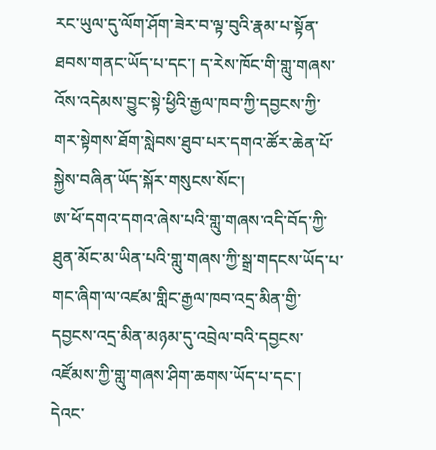རང་ཡུལ་དུ་ལོག་ཤོག་ཟེར་བ་ལྟ་བུའི་རྣམ་པ་སྟོན་ཐབས་གནང་ཡོད་པ་དང་། ད་རེས་ཁོང་གི་གླུ་གཞས་འོས་འདེམས་བྱུང་སྟེ་ཕྱིའི་རྒྱལ་ཁབ་ཀྱི་དབྱངས་ཀྱི་གར་སྟེགས་ཐོག་སླེབས་ཐུབ་པར་དགའ་ཚོར་ཆེན་པོ་སྐྱེས་བཞིན་ཡོད་སྐོར་གསུངས་སོང་།
ཨ་ཕོ་དགའ་དགའ་ཞེས་པའི་གླུ་གཞས་འདི་བོད་ཀྱི་ཐུན་མོང་མ་ཡིན་པའི་གླུ་གཞས་ཀྱི་སྒྲ་གདངས་ཡོད་པ་གང་ཞིག་ལ་འཛམ་གླིང་རྒྱལ་ཁབ་འདྲ་མིན་གྱི་དབྱངས་འདྲ་མིན་མཉམ་དུ་འབྲེལ་བའི་དབྱངས་འཛོམས་ཀྱི་གླུ་གཞས་ཤིག་ཆགས་ཡོད་པ་དང་།  དེའང་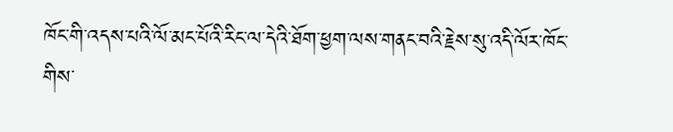ཁོང་གི་འདས་པའི་ལོ་མང་པོའི་རིང་ལ་དེའི་ཐོག་ཕྱག་ལས་གནང་བའི་རྗེས་སུ་འདི་ལོར་ཁོང་གིས་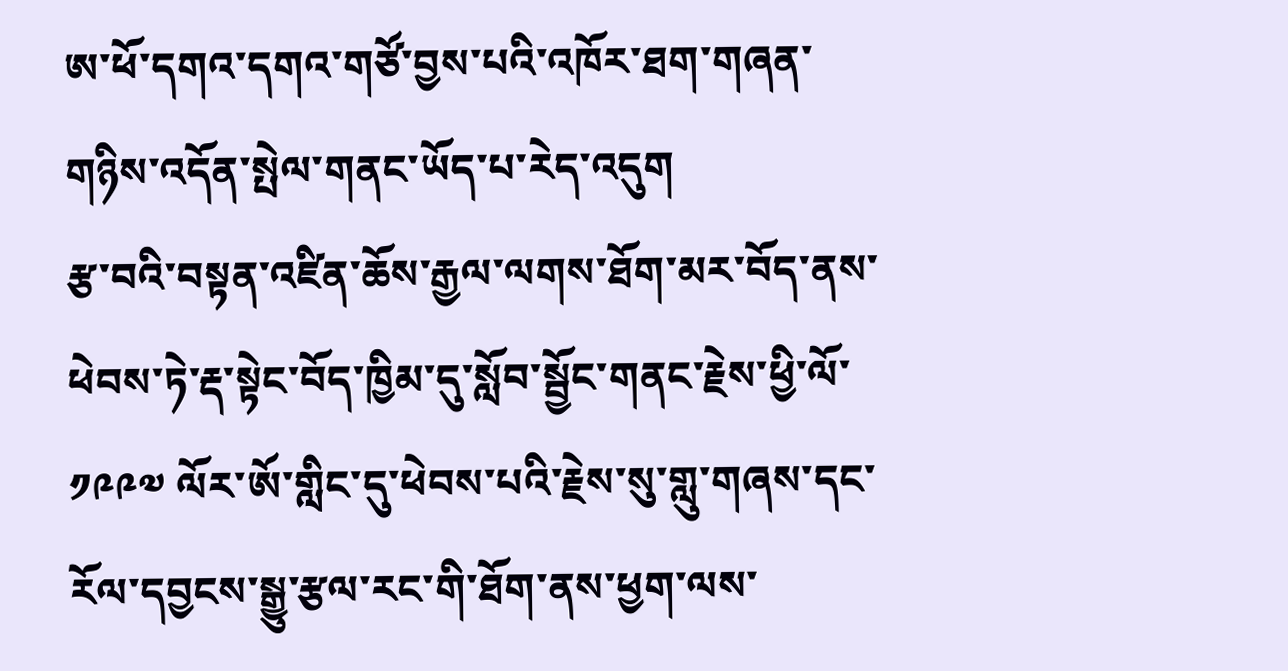ཨ་ཕོ་དགའ་དགའ་གཙོ་བྱས་པའི་འཁོར་ཐག་གཞན་གཉིས་འདོན་སྤེལ་གནང་ཡོད་པ་རེད་འདུག
རྩ་བའི་བསྟན་འཛིན་ཆོས་རྒྱལ་ལགས་ཐོག་མར་བོད་ནས་ཕེབས་ཏེ་རྡ་སྟེང་བོད་ཁྱིམ་དུ་སློབ་སྦྱོང་གནང་རྗེས་ཕྱི་ལོ་ ༡༩༩༧ ལོར་ཨོ་གླིང་དུ་ཕེབས་པའི་རྗེས་སུ་གླུ་གཞས་དང་རོལ་དབྱངས་སྒྱུ་རྩལ་རང་གི་ཐོག་ནས་ཕྱག་ལས་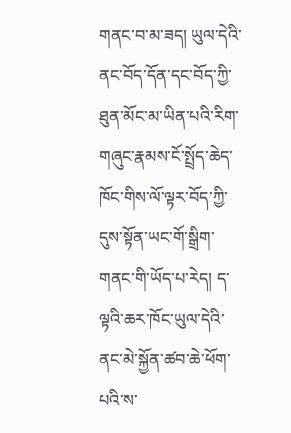གནང་བ་མ་ཟད། ཡུལ་དེའི་ནང་བོད་དོན་དང་བོད་ཀྱི་ཐུན་མོང་མ་ཡིན་པའི་རིག་གཞུང་རྣམས་ངོ་སྤྲོད་ཆེད་ཁོང་གིས་ལོ་ལྟར་བོད་ཀྱི་དུས་སྟོན་ཡང་གོ་སྒྲིག་གནང་གི་ཡོད་པ་རེད། ད་ལྟའི་ཆར་ཁོང་ཡུལ་དེའི་ནང་མེ་སྐྱོན་ཚབ་ཆེ་ཕོག་པའི་ས་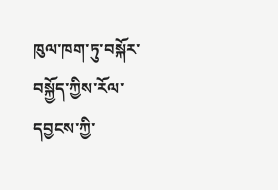ཁུལ་ཁག་ཏུ་བསྐོར་བསྐྱོད་ཀྱིས་རོལ་དབྱངས་ཀྱི་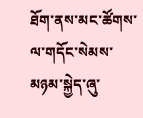ཐོག་ནས་མང་ཚོགས་ལ་གདོང་སེམས་མཉམ་སྐྱེད་ཞུ་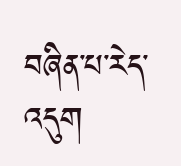བཞིན་པ་རེད་འདུག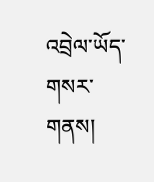འབྲེལ་ཡོད་གསར་གནས།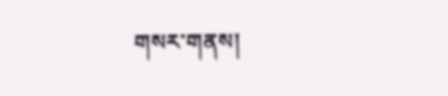གསར་གནས།